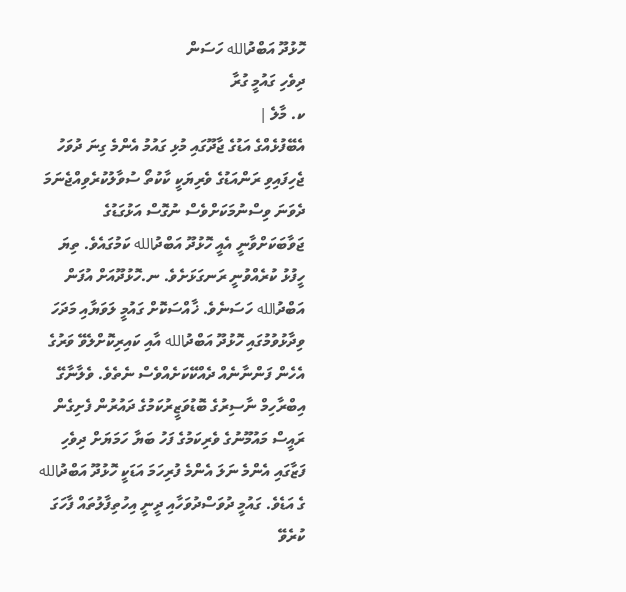ހޮޅުދޫ އަބްދުالله ހަސަން
ދިވެހި ގައުމީ ގުރާ
ކ. މާލެ |
އެބޭފުޅެއްގެ އަޑުގެ ޖާދޫގައި މުޅި ގައުމު އެންމެ ގިނަ ދުވަހު ޖެހިފައިވި ރަންއަޑުގެ ވެރިޔަކީ ކާކުތޯ ސުވާލުކުރެވިއްޖެނަމަ ދެވަނަ ވިސްނުމަކަށްވެސް ނުގޮސް އަޅުގަޑުގެ ޖަވާބަކަށްވާނީ އެއީ ހޮޅުދޫ އަބްދުالله ކަމުގައެވެ. ތިޔަ ހީފުޅު ކުރެއްވުނީ ރަނގަޅަށެވެ. ނ.ހޮޅުދޫއަށް އުފަން އަބްދުالله ހަސަނެވެ. ޚާއްސަކޮށް ގައުމީ ލަވަޔާއި މަދަހަ ވިދާޅުވުމުގައި ހޮޅުދޫ އަބްދުالله އާއި ކައިރިކޮށްލެވޭ ވަރުގެ އެހެން ފަންނާނެއް ދެއްކޭކަށެއްވެސް ނެތެވެ. ވެލާނާގޭ އިބްރާހިމް ނާސިރުގެ ބޮޑުވަޒީރުކަމުގެ ދައުރުން ފެށިގެން ރައީސް މައުމޫނުގެ ވެރިކަމުގެ ފަހު ބަޔާ ހަމަޔަށް ދިވެހި ފަޒާގައި އެންމެ ނަލަ އެންމެ ފުރިހަމަ އަޑަކީ ހޮޅުދޫ އަބްދުالله ގެ އަޑެވެ. ގައުމީ ދުވަސްދުވަހާއި ދީނީ އިހުތިފާލުތައް ފާހަގަ ކުރެވޭ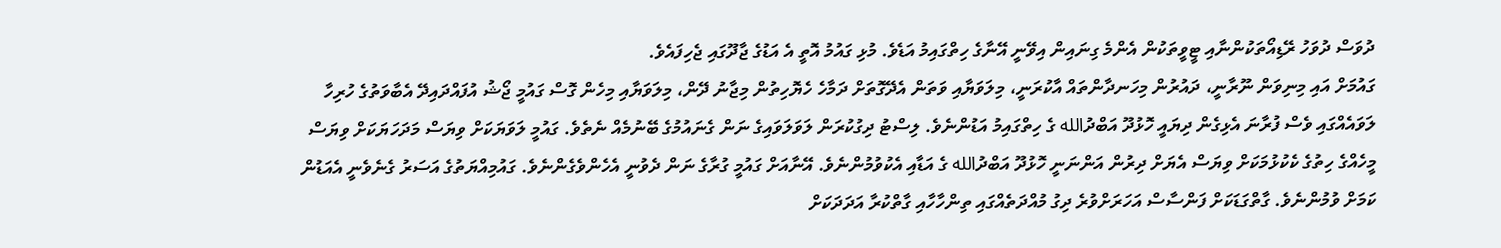ދުވަސް ދުވަހު ރޭޑިއޯތަކުންނާއި ޓީވީތަކުން އެންމެ ގިނައިން އިވޭނީ އޭނާގެ ހިތްގައިމު އަޑެވެ. މުޅި ގައުމު އޮތީ އެ އަޑުގެ ޖާދޫގައި ޖެހިފައެވެ.
ގައުމަށް އައި މިނިވަން ނޫރާނީ، ދައުރުން މިހަނދާންތައް އާކުރަނީ، މިލަވަޔާއި ވަތަން އެދޭގޮތަށް ދަމާހެ ހެޔޮހިތުން މިޖާނު ދޭން، މިލަވަޔާއި މިހެން ގޮސް ގައުމީ ޖޯޝު އުފައްދައިދޭ އެބާވަތުގެ ހުރިހާ ލަވައެއްގައި ވެސް ފުރާނަ އެޅިގެން ދިޔައީ ހޮޅުދޫ އަބްދުالله ގެ ހިތްގައިމު އަޑުންނެވެ. ލިސްޓު ދިގުކުރަން ލަވަލަވައިގެ ނަން ގެނައުމުގެ ބޭނުމެއް ނެތެވެ. ގައުމީ ލަވަޔަކަށް ވިޔަސް މަދަހަޔަކަށް ވިޔަސް މީހެއްގެ ހިތުގެ ކެކުޅުމަކަށް ވިޔަސް އެޔަށް ދިރުން އަންނަނީ ހޮޅުދޫ އަބްދުالله ގެ އަޑާއި އެކުވުމުންނެވެ. އޭނާއަށް ގައުމީ ގުރާގެ ނަން ދެވުނީ އެހެންވެގެންނެވެ. ގައުމިއްޔަތުގެ އަސަރު ގެނެވެނީ އެއަޑުން ކަމަށް ވުމުންނެވެ. ގާތްގަޑަކަށް ފަންސާސް އަހަރަށްވުރެ ދިގު މުއްދަތެއްގައި ތިންހާހާއި ގާތްކުރާ އަދަދަކަށް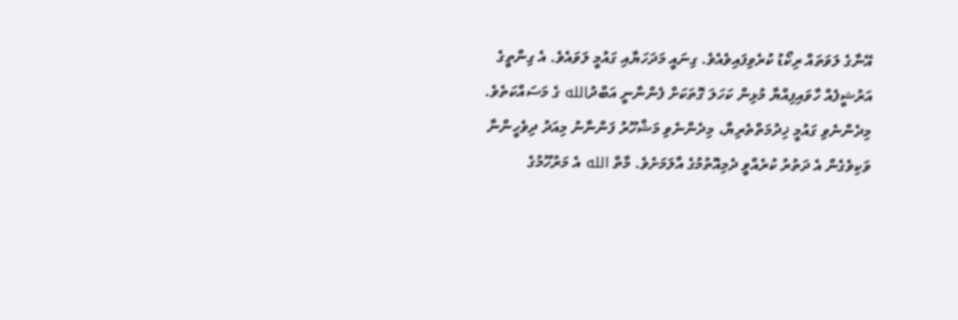އޭނާގެ ލަވަތައް ރިކޯޑު ކުރެވިފައިވެއެވެ. ގިނައީ މަދަހަޔާއި ގައުމީ ލަވައެވެ. އެ ގިންތީގެ އަރުޝީފެއް ހާވައިފިއްޔާ މުޅިން ކަހަލަ ގޮތަކަށް ފެންނާނީ އަބްދުالله ގެ މަސައްކަތެވެ. މިދެންނެވި ގައުމީ ޚިދުމަތްތެރިޔާ، މިދެންނެވި މަޝްހޫރު ފަންނާނު މިއަދު ދިވެހީންނާ ވަކިވެގެން އެ ދަތުރު ކުރެއްވީ ދެމިއޮތުމުގެ އާލަމަށެވެ. މާތް الله އެ މަރުހޫމުގެ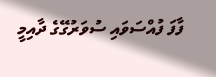ފާފަ ފުއްސަވައި ސުވަރުގޭގެ ދާއިމީ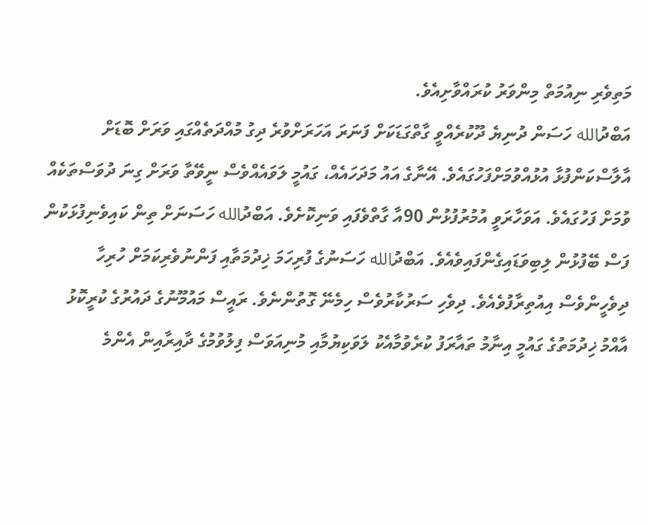މަތިވެރި ނިއުމަތް މިންވަރު ކުރައްވާށިއެވެ.
އަބްދުالله ހަސަން ދުނިޔެ ދޫކުރެއްވީ ގާތްގަޑަކަށް ފަނަރަ އަހަރަށްވުރެ ދިގު މުއްދަތެއްގައި ވަރަށް ބޮޑަށް އާލާސްކަންފުޅާ އުޅުއްވުމަށްފަހުގައެވެ. އޭނާގެ އައު މަދަހައެއް، ގައުމީ ލަވައެއްވެސް ނީވޭތާ ވަރަށް ގިނަ ދުވަސްތަކެއް ވުމަށް ފަހުގައެވެ. އަވަހާރަވީ އުމުރުފުޅުން 90އާ ގާތްވެފައި ވަނިކޮށެވެ. އަބްދުالله ހަސަނަށް ތިން ކައިވެނިފުޅަކުން ފަސް ބޭފުޅުން ލިބިވަޑައިގެންފައިވެއެވެ. އަބްދުالله ހަސަނުގެ ފުރިހަމަ ޚިދުމަތާއި ފަންނުވެރިކަމަށް ހުރިހާ ދިވެހީންވެސް އިއުތިރާފުވެއެވެ. ދިވެހި ސަރުކާރުވެސް ހިމެނޭ ގޮތުންނެވެ. ރައީސް މައުމޫނުގެ ދައުރުގެ ކުރީކޮޅު އާއްމު ޚިދުމަތުގެ ގައުމީ އިނާމު ތައާރަފު ކުރެވުމާއެކު ލަވަކިޔުމާއި މުނިއަވަސް ފިލުވުމުގެ ދާއިރާއިން އެންމެ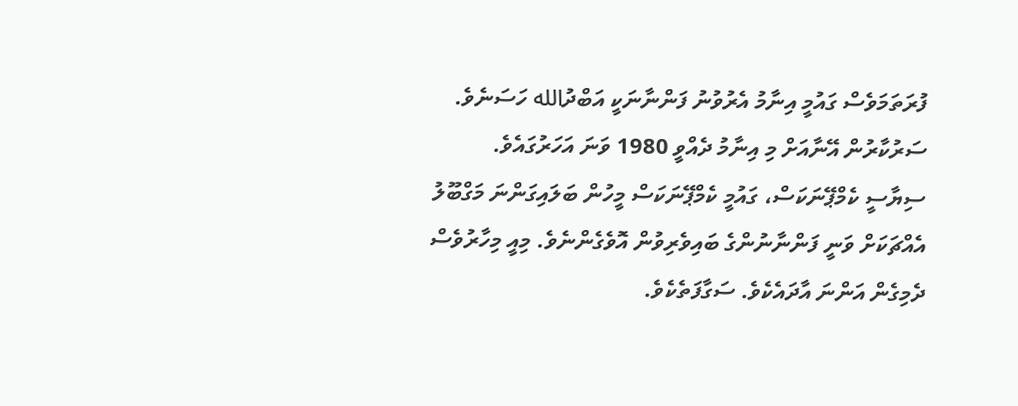ފުރަތަމަވެސް ގައުމީ އިނާމު އެރުވުނު ފަންނާނަކީ އަބްދުالله ހަސަނެވެ. ސަރުކާރުން އޭނާއަށް މި އިނާމު ދެއްވީ 1980 ވަނަ އަހަރުގައެވެ.
ސިޔާސީ ކެމްޕޭނަކަސް، ގައުމީ ކެމްޕޭނަކަސް މީހުން ބަލައިގަންނަ މަގްބޫލު އެއްޗަކަށް ވަނީ ފަންނާނުންގެ ބައިވެރިވުން އޮވެގެންނެވެ. މިއީ މިހާރުވެސް ދެމިގެން އަންނަ އާދައެކެވެ. ސަގާފަތެކެވެ.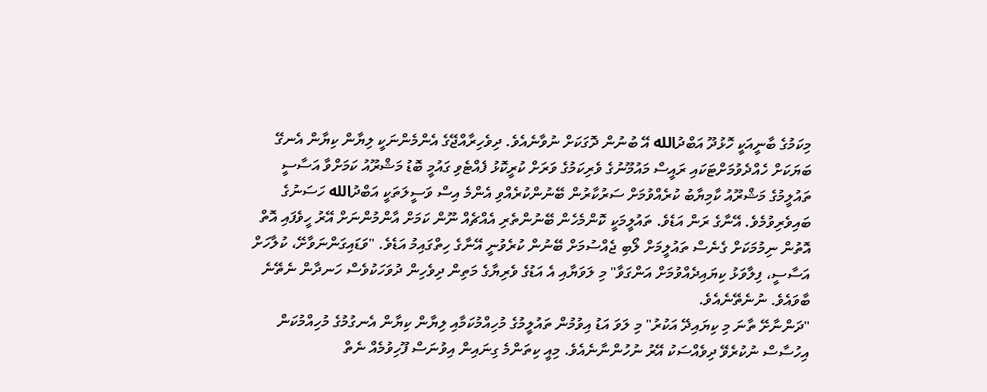މިކަމުގެ ބާނީއަކީ ހޮޅުދޫ އަބްދުالله އޭ ބުނުން ދޮގަކަށް ނުވާނެއެވެ. ދިވެހިރާއްޖޭގެ އެންމެންނަކީ ލިޔާން ކިޔާން އެނގޭ ބަޔަކަށް ހެއްދެވުމަށްޓަކައި ރައީސް މައުމޫނުގެ ވެރިކަމުގެ ވަރަށް ކުރީކޮޅު ފެއްޓެވި ގައުމީ ބޮޑު މަޝްރޫއު ކަމަށްވާ އަސާސީ ތައުލީމުގެ މަޝްރޫއު ކާމިޔާބު ކުރެއްވުމަށް ސަރުކާރުން ބޭނުންކުރެއްވި އެންމެ އިސް ވަސީލަތަކީ އަބްދުالله ހަސަނުގެ ބައިވެރިވުމެވެ. އޭނާގެ ރަން އަޑެވެ. ތައުލީމަކީ ކޮންމެހެން ބޭނުންތެރި އެއްޗެއް ނޫން ކަމަށް އާންމުންނަށް އޭރު ހީވެފައި އޮތް އޮތުން ނިމުމަކަށް ގެނެސް ތައުލީމަށް ލޯބި ޖެއްސުމަށް ބޭނުން ކުރެވުނީ އޭނާގެ ހިތްގައިމު އަޑެވެ. "ވަޑައިގަންނަވާށޭ، ކުލާހަށް އަސާސީ، ފިލާވަޅު ކިޔައިދެއްވުމަށް އަންގަވާ" މި ލަވަޔާއި އެ އަޑުގެ ވެރިޔާގެ މަތިން ދިވެހިން ދުވަހަކުވެސް ހަނދާން ނެތޭނެ ބާވައެވެ. ނުނެތޭނެއެވެ.
"ދަންނާށޭ ތާނަ މި ކިޔައިދޭ އަކުރު" މި ލަވަ އަޑު އިވުމުން ތައުލީމުގެ މުހިއްމުކަމާއި ލިޔާން ކިޔާން އެނގުމުގެ މުހިއްމުކަން އިހުސާސް ނުކުރެވޭ ދިވެއްސަކު އޭރު ނުހުންނާނެއެވެ. މިއީ ކިތަންމެ ގިނައިން އިވުނަސް ފޫހިވުމެއް ނެތް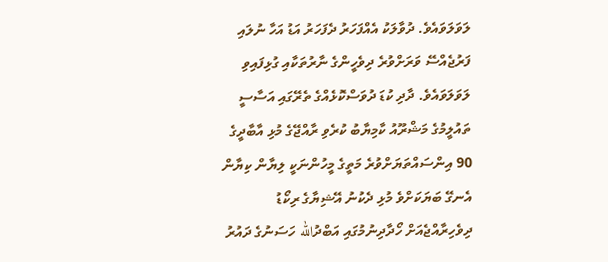ލަވަލަވައެވެ. ދުވާލަކު އެއްފަހަރު ދެފަހަރު އަޑު އަހާ ނުލައި ފަރުޖެއްސޭ ވަރަށްވުރެ ދިވެހީންގެ ނާރުތަކާއި ގުޅިފައިވި ލަވަލަވައެވެ. ދާދި ކުޑަ ދުވަސްކޮޅެއްގެ ތެރޭގައި އަސާސީ ތައުލީމުގެ މަޝްރޫއު ކާމިޔާބު ކުރެވި ރާއްޖޭގެ މުޅި އާބާދީގެ 90 އިންސައްތަޔަށްވުރެ މަތީގެ މީހުންނަކީ ލިޔާން ކިޔާން އެނގޭ ބަޔަކަށްވެ މުޅި ދެކުނު އޭޝިޔާގެ ރިކޯޑު ދިވެހިރާއްޖެއަށް ހޯދާދިނުމުގައި އަބްދުالله ހަސަނުގެ ދައުރު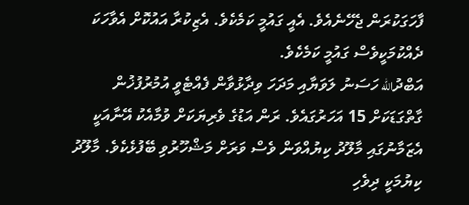ފާހަގަކުރަން ޖެހޭނެއެވެ. އެއީ ގައުމީ ކަމެކެވެ. އެޒިކުރާ އައުކޮށް އެވާހަކަ ދެއްކުމަކީވެސް ގައުމީ ކަމެކެވެ.
އަބްދުالله ހަސަނު ލަވަޔާއި މަދަހަ ވިދާޅުވާން ފެއްޓެވީ އުމުރުފުޚުން ގާތްގަޑަކަށް 15 އަހަރުގައެވެ. ރަން އަޑުގެ ވެރިޔަކަށް ވުމާއެކު އޭނާއަކީ އެޒަމާނުގައި މާލޫދު ކިޔުއްވަން ވެސް ވަރަށް މަޝްހޫރުވި ބޭފުޅެކެވެ. މާލޫދު ކިޔުމަކީ ދިވެހި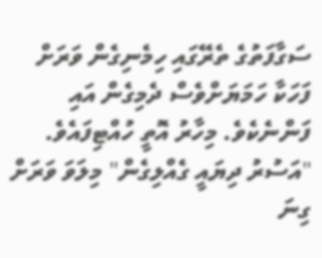ސަގާފަތުގެ ތެރޭގައި ހިމެނިގެން ވަރަށް ފަހަކާ ހަމަޔަށްވެސް ދެމިގެން އައި ފަންނެކެވެ. މިހާރު އޮތީ ހުއްޓިފައެވެ. "އަސުރު ދިޔައީ ގެއްލިގެން" މިލަވަ ވަރަށް ގިނަ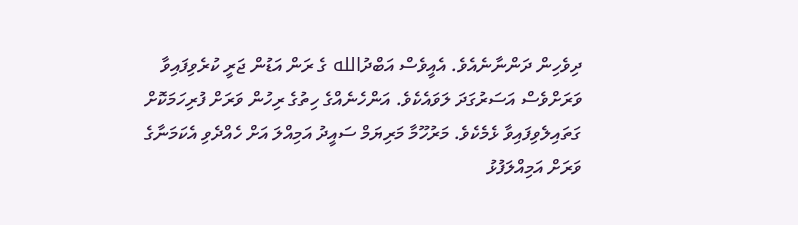ދިވެހިން ދަންނާނެއެވެ. އެއީވެސް އަބްދުالله ގެ ރަން އަޑުން ޖަރީ ކުރެވިފައިވާ ވަރަށްވެސް އަސަރުގަދަ ލަވައެކެވެ. އަންހެނެއްގެ ހިތުގެ ރިހުން ވަރަށް ފުރިހަމަކޮށް ގަތައިލެވިފައިވާ ޅެމެކެވެ. މަރުހޫމާ މަރިޔަމް ސައީދު އަމިއްލަ އަށް ހެއްދެވި އެކަމަނާގެ ވަރަށް އަމިއްލަފުޅު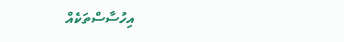އިހުސާސްތަކެއް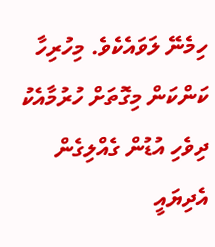ހިމެނޭ ލަވައެކެވެ. މިހުރިހާ ކަންކަން މިގޮތަށް ހުރުމާއެކު ދިވެހި އުޑުން ގެއްލިގެން އެދިޔައީ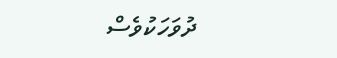ދުވަހަކުވެސް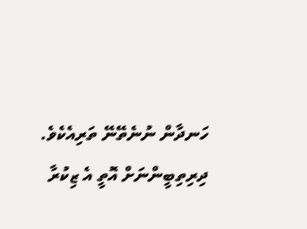ހަނދާން ނުނެތޭނޭ ތަރިއެކެވެ. ދިރިތިބީންނަށް އޮތީ އެ ޒިކުރާ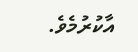އާކުރުމެވެ.